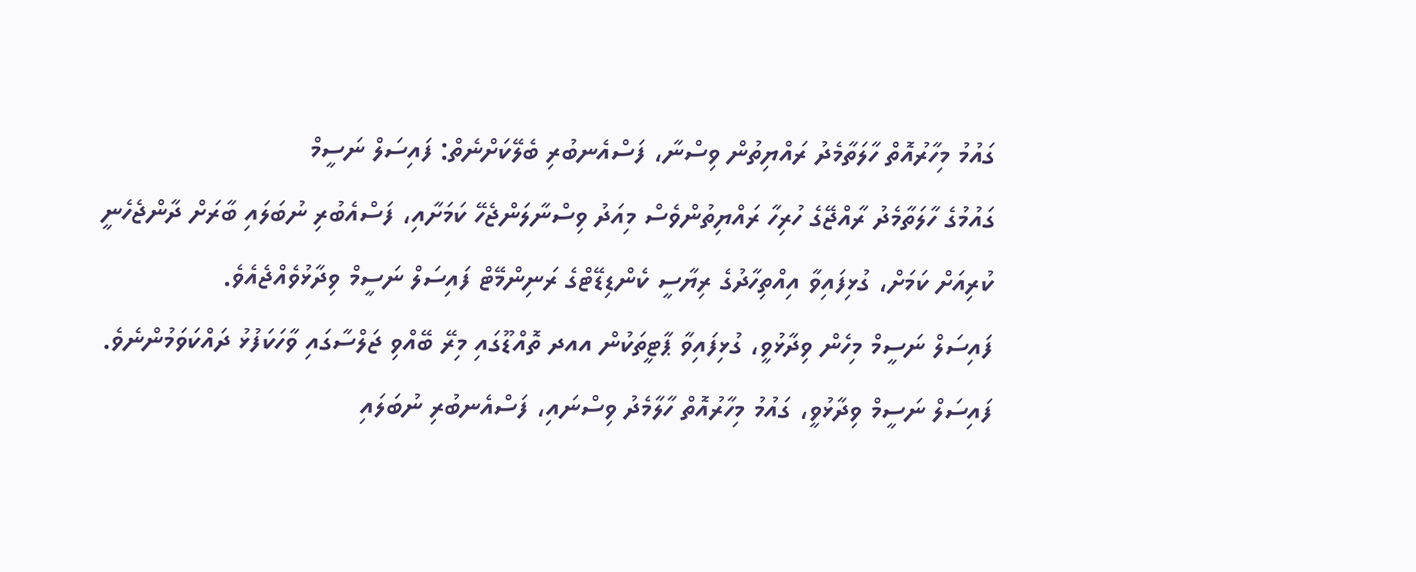ގައުމު މިހާރުއޮތް ހާލަތާމެދު ރައްޔިތުން ވިސްނާ، ފަސްއެނބުރި ބެލޭކަށްނެތް: ފައިސަލް ނަސީމް
ގައުމުގެ ހާލަތާމެދު ރާއްޖޭގެ ހުރިހާ ރައްޔިތުންވެސް މިއަދު ވިސްނާލަންޖެހޭ ކަމަށާއި، ފަސްއެބުރި ނުބަލައި ބާރަށް ދާންޖެހެނީ ކުރިއަށް ކަމަށް، ގުޅިފައިވާ އިއްތިހާދުގެ ރިޔާސީ ކެންޑިޑޭޓްގެ ރަނިންމޭޓް ފައިސަލް ނަސީމް ވިދާޅުވެއްޖެއެވެ.
ފައިސަލް ނަސީމް މިހެން ވިދާޅުވީ، ގުޅިފައިވާ ޕާޓީތަކުން އއދ ތޮއްޑޫގައި މިރޭ ބޭއްވި ޖަލްސާގައި ވާހަކަފުޅު ދައްކަވަމުންނެވެ.
ފައިސަލް ނަސީމް ވިދާޅުވީ، ގައުމު މިހާރުއޮތް ހާލާމެދު ވިސްނައި، ފަސްއެނބުރި ނުބަލައި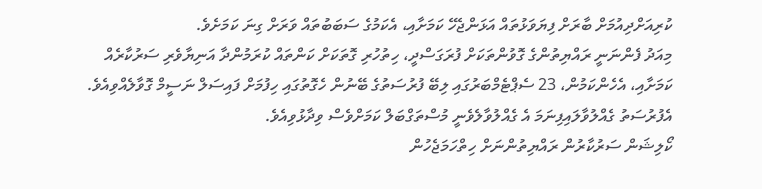ކުރިއަށްދިއުމަށް ބާރަށް ފިޔަވަޅުތައް އަޅަންޖެހޭ ކަމަށާއި، އެކަމުގެ ސަބަބުތައް ވަރަށް ގިނަ ކަމަށެވެ.
މިއަދު ފެންނަނީ ރައްޔިތުންގެ ގޮވުންތަކަށް ފުރަގަސްދީ، ހިތުހުރި ގޮތަކަށް ކަންތައް ކުރަމުންދާ އަނިޔާވެރި ސަރުކާރެއް ކަމަށާއި، އެހެންކަމުން، 23 ސެޕްޓެމްބަރުގައި ލިބޭ ފުރުސަތުގެ ބޭނުން ހެގޮތުގައި ހިފުމަށް ފައިސަލް ނަސީމް ގޮވާލެއްވިއެވެ. އެފުރުސަތު ގެއްލުވާލައިފިނަމަ އެ ގެއްލުވާލެވެނީ މުސްތަގްބަލް ކަމަށްވެސް ވިދާޅުވިއެވެ.
ކޯލިޝަން ސަރުކާރުން ރައްޔިތުންނަށް ހިތްހަމަޖެހުން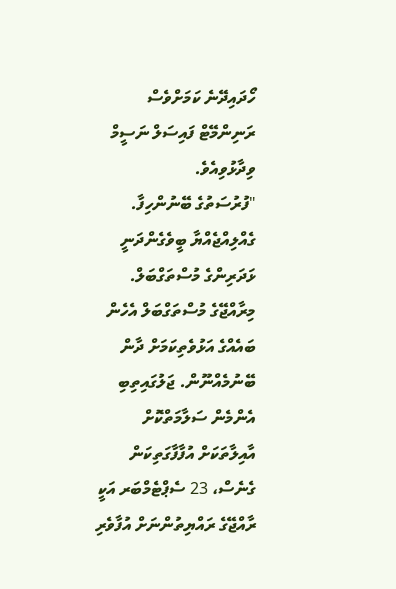ހޯދައިދޭނެ ކަމަށްވެސް ރަނިންމޭޓް ފައިސަލް ނަސީމް ވިދާޅުވިއެވެ.
"ފުރުސަތުގެ ބޭނުންހިފާ. ގެއްލިއްޖެއްޔާ ބީވެގެންދަނީ ޅަދަރިންގެ މުސްތަގްބަލް. މިރާއްޖޭގެ މުސްތަގްބަލް އެހެން ބައެއްގެ އަޅުވެތިކަމަށް ދާން ބޭނުމެއްނޫން. ޖަލުގައިތިބި އެންމެން ސަލާމަތްކޮށް އާއިލާތަކަށް އުފާފާގަތިކަން ގެނެސް، 23 ސެޕްޓެމްބަރ އަކީ ރާއްޖޭގެ ރައްޔިތުންނަށް އުފާވެރި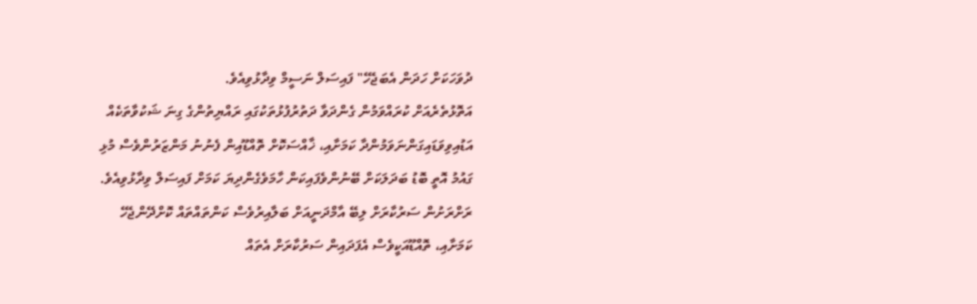ދުވަހަކަށް ހަދަން އެބަޖެހޭ" ފައިސަލް ނަސީމް ވިދާޅުވިއެވެ.
އަތޮޅުތެރެއަށް ކުރައްވަމުން ގެންދަވާ ދަތުރުފުޅުތަކުގައި ރައްޔިތުންގެ ގިނަ ޝަކުވާތަކެއް އަޑުއިވިވަޑައިގަންނަވަމުންދާ ކަމަށާއި، ޚާއްސަކޮށް ތޮއްޑޫއިން ފެނުނު މަންޒަރުންވެސް މުޅި ގައުމު އޮތީ ބޮޑު ބަދަލަކަށް ބޭނުންވެފައިކަން ހާމަވެގެންދިޔަ ކަމަށް ފައިސަލް ވިދާޅުވިއެވެ.
ރަށްރަށުން ސަރުކާރަށް ލިބޭ އާމްދަނީއަށް ބަލާއިރުވެސް ކަންތައްތައް ކޮށްދޭންޖެހޭ ކަމަށާއި، ތޮއްޑޫއަކީވެސް އެފަދައިން ސަރުކާރަށް އެތައް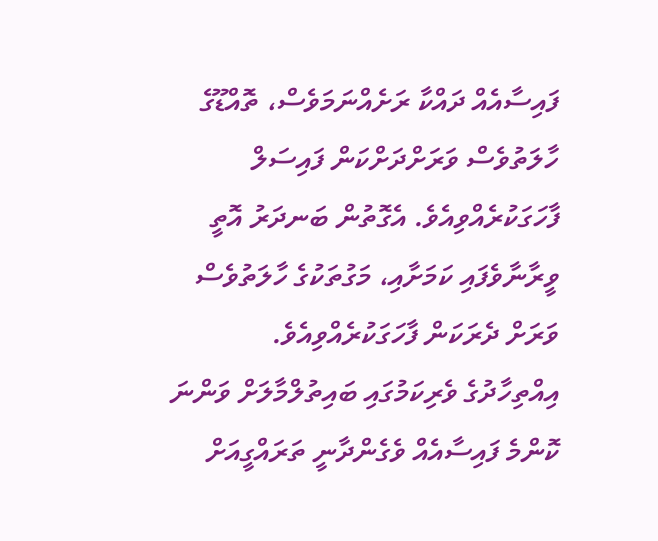ފައިސާއެއް ދައްކާ ރަށެއްނަމަވެސް، ތޮއްޑޫގެ ހާލަތުވެސް ވަރަށްދަށްކަން ފައިސަލް ފާހަގަކުރެއްވިއެވެ. އެގޮތުން ބަނދަރު އޮތީ ވީރާނާވެފައި ކަމަށާއި، މަގުތަކުގެ ހާލަތުވެސް ވަރަށް ދެރަކަން ފާހަގަކުރެއްވިއެވެ.
އިއްތިހާދުގެ ވެރިކަމުގައި ބައިތުލްމާލަށް ވަންނަ ކޮންމެ ފައިސާއެއް ވެގެންދާނީ ތަރައްގީއަށް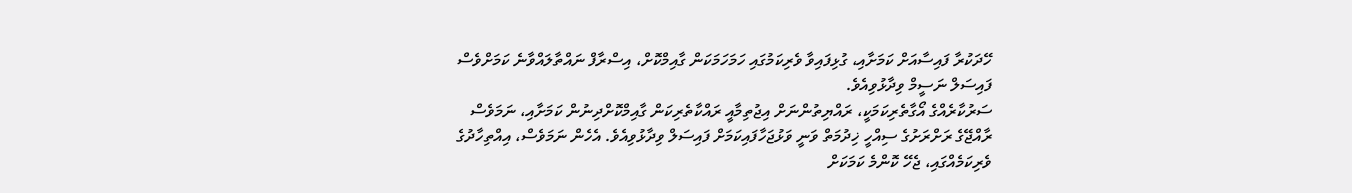ހޭދަކުރާ ފައިސާއަށް ކަމަށާއި، ގުޅިފައިވާ ވެރިކަމުގައި ހަމަހަމަކަން ގާއިމްކޮށް، އިސްރާފް ނައްތާލައްވާނެ ކަމަށްވެސް ފައިސަލް ނަސީމް ވިދާޅުވިއެވެ.
ސަރުކާރެއްގެ އޯގާތެރިކަމަކީ، ރައްޔިތުންނަށް އިޖުތިމާއީ ރައްކާތެރިކަން ގާއިމްކޮށްދިނުން ކަމަށާއި، ނަމަވެސް ރާއްޖޭގެ ރަށްރަށުގެ ސިއްހީ ޚިދުމަތް ވަނީ ވަޅުޖަހާފައިކަމަށް ފައިސަލް ވިދާޅުވިއެވެ. އެހެން ނަމަވެސް، އިއްތިހާދުގެ ވެރިކަމެއްގައި، ޖެހޭ ކޮންމެ ކަމަކަށް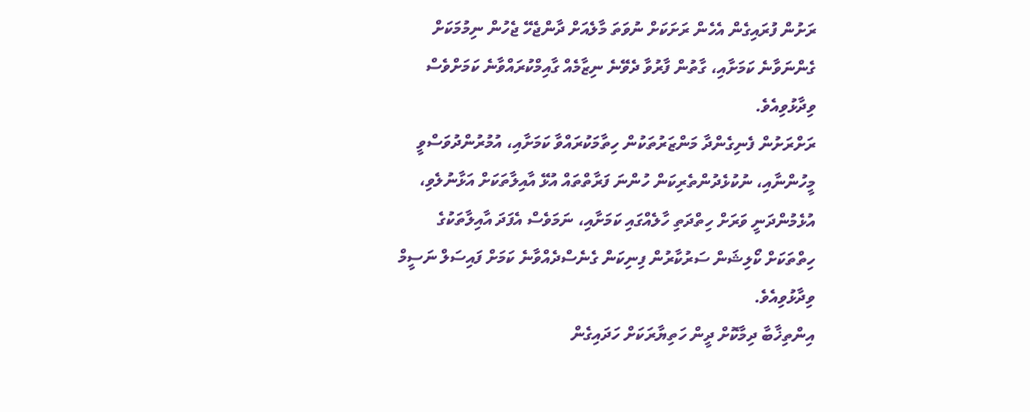ރަށުން ފުރައިގެން އެހެން ރަށަކަށް ނުވަތަ މާލެއަށް ދާންޖެހޭ ޖެހުން ނިމުމަކަށް ގެންނަވާނެ ކަމަށާއި، ގާތުން ފާރުވާ ދެވޭނެ ނިޒާމެއް ގާއިމްކުރައްވާނެ ކަމަށްވެސް ވިދާޅުވިއެވެ.
ރަށްރަށުން ފެނިގެންދާ މަންޒަރުތަކުން ހިތާމަކުރައްވާ ކަމަށާއި، އުމުރުންދުވަސްވީ މީހުންނާއި، ނުކުޅެދުންތެރިކަން ހުންނަ ފަރާތްތައް އުޅޭ އާއިލާތަކަށް އަޅާނުލެވި، އުޅެމުންދަނީ ވަރަށް ހިތްދަތި ހާލެއްގައި ކަމަށާއި، ނަމަވެސް އެފަދަ އާއިލާތަކުގެ ހިތްތަކަށް ކޯލިޝަން ސަރުކާރުން ފިނިކަން ގެނެސްދެއްވާނެ ކަމަށް ފައިސަލް ނަސީމް ވިދާޅުވިއެވެ.
އިންތިޚާބާ ދިމާކޮށް ދީން ހަތިޔާރަކަށް ހަދައިގެން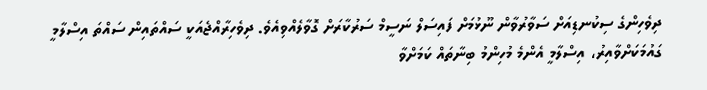ދިވެހިންގެ ސިކުނޑިއަށް ސަވާރުވާން ނޫޅުމަށް ފައިސަލް ނަސީމް ސަރުކާރަށް ގޮވާލެއްވިއެވެ. ދިވެހިރާއްޖެއަކީ ސައްތައިން ސައްތަ އިސްލާމީ ގައުމަކަށްވާއިރު، އިސްލާމީ އެންމެ މުހިންމު ބިނާތައް ކަމަށްވާ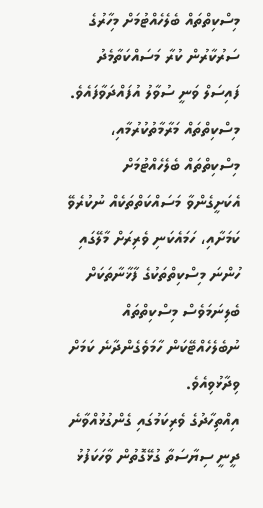މިސްކިތްތައް ބެލެހެއްޓުމަށް މިހާރުގެ ސަރުކާރުން ކުރާ މަސައްކަތާމެދު ފައިސަލް ވަނީ ސުވާލު އުފައްދަވާފައެވެ.
މިސްކިތްތައް މަރާމާތުކުރުމާއި، މިސްކިތްތައް ބެލެހެއްޓުމަށް އެކަށީގެންވާ މަސައްކަތްތަކެއް ނުކުރެވޭ ކަމަށާއި، ހަމައެކަނި ވެރިރަށް މާލޭގައި ހުންނަ މިސްކިތްތަކުގެ ފާޚާނާތަކަށް ބެލިނަމަވެސް މިސްކިތްތައް ނުބެލެހެއްޓޭކަން ހާމަވެގެންދާނެ ކަމަށް ވިދާޅުވިއެވެ.
އިއްތިހާދުގެ ވެރިކަމުގައި ގެންގުޅުއްވާނެ ދީނީ ސިޔާސަތާ ގުޅޭގޮތުން ވާހަކަފުޅު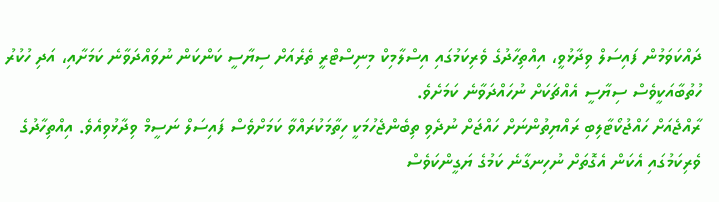ދައްކަވަމުން ފައިސަލް ވިދާޅުވީ، އިއްތިހާދުގެ ވެރިކަމުގައި އިސްލާމިކް މިނިސްޓްރީ ތެރެއަށް ސިޔާސީ ކަންކަން ނުވައްދަވާނެ ކަމަށާއި، އަދި ހުކުރު ހުތުބާއަކީވެސް ސިޔާސީ އެއްޗަކަށް ނުހައްދަވާނެ ކަމަށެވެ.
ރާއްޖެއަށް ހައްޖުކޯޓާލިބި ރައްޔިތުންނަށް ހައްޖަށް ނުދެވި ތިބެންޖެހުމަކީ ހިތާމަކުރައްވާ ކަމަށްވެސް ފައިސަލް ނަސީމް ވިދާޅުވިއެވެ. އިއްތިހާދުގެ ވެރިކަމުގައި އެކަން އެގޮތަށް ނުހިނގާނެ ކަމުގެ ޔަގީންކަވެސް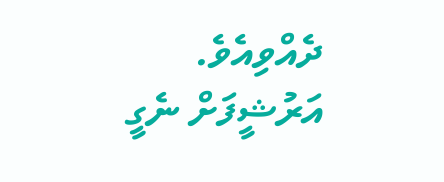ދެއްވިއެވެ.
އަރުޝީފަށް ނެގީ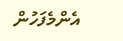އެންމެފަހުން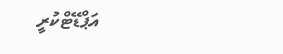އަޕްޑޭޓްކުރީ